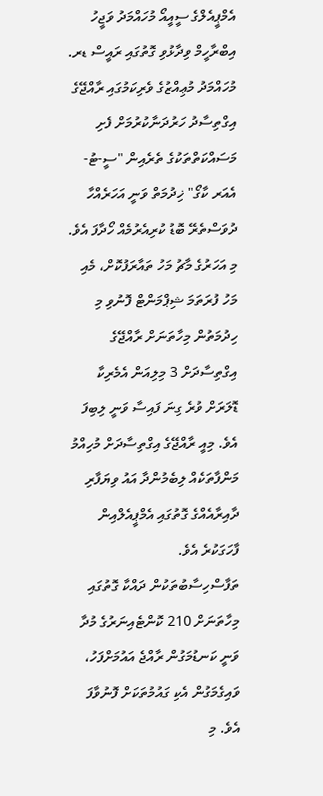އެމްޕީއެލްގެ ސީއީއޯ މުހައްމަދު ވަޖީހު އިބްރާހީމް ވިދާޅުވި ގޮތުގައި ރައީސް ޑރ. މުހައްމަދު މުޢިއްޒުގެ ވެރިކަމުގައި ރާއްޖޭގެ އިގްތިސާދު ހަރުދަނާކުރުމަށް ފެށި މަސައްކަތްތަކުގެ ތެރެއިން "ސީ-ޓު-އެއަރ ކާގޯ" ޚިދުމަތް ވަނީ އަހަރެއްހާ ދުވަސްތެރޭ ބޮޑު ކުރިއެރުމެއް ހޯދާފަ އެވެ.
މި އަހަރުގެ މާޗު މަހު ތައާރަފުކޮށް، މެއި މަހު ފުރަތަމަ ޝިޕްމަންޓް ފޮނުވި މި ހިދުމަތުން މިހާތަނަށް ރާއްޖޭގެ އިގްތިސާދަށް 3 މިލިއަން އެމެރިކާ ޑޮލަރަށް ވުރެ ގިނަ ފައިސާ ވަނީ ލިބިފަ އެވެ. މިއީ ރާއްޖޭގެ އިގްތިސާދަށް މުހިއްމު މަންފާތަކެއް ލިބެމުންދާ އައު ވިޔަފާރި ދާއިރާއެއްގެ ގޮތުގައި އެމްޕީއެލްއިން ފާހަގަކުރެ އެވެ.
ތަފާސްހިސާބުތަކުން ދައްކާ ގޮތުގައި މިހާތަނަށް 210 ކޮންޓެއިނަރުގެ މުދާ ވަނީ ކަނޑުމަގުން ރާއްޖެ އައުމަށްފަހު، ވައިގެމަގުން އެކި ގައުމުތަކަށް ފޮނުވާފަ އެވެ. މި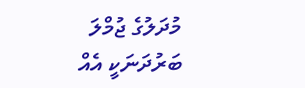މުދަލުގެ ޖުމްލަ ބަރުދަނަކީ އެއް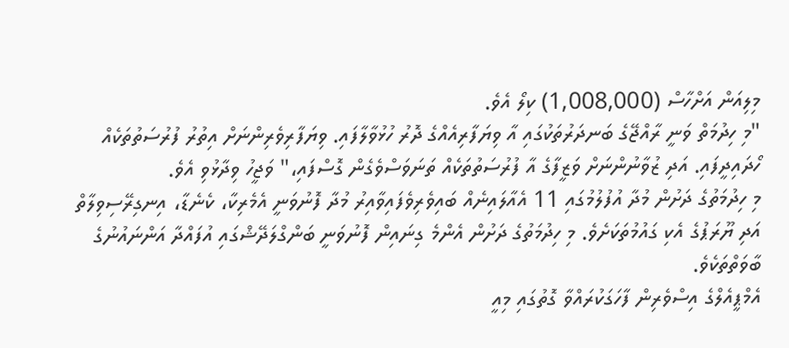މިލިއަން އަށްހާސް (1,008,000) ކިލޯ އެވެ.
"މި ހިދުމަތް ވަނީ ރާއްޖޭގެ ބަނދަރުތަކުގައި އާ ވިޔަފާރިއެއްގެ ދޮރު ހުޅުވާލާފައި. ވިޔަފާރިވެރިންނަށް އިތުރު ފުރުސަތުތަކެއް ހޯދައިދީފައި. އަދި ޒުވާނުންނަށް ވަޒީފާގެ އާ ފުރުސަތުތަކެއް ތަނަވަސްވެގެން ގޮސްފައި،" ވަޖީހު ވިދާޅުވި އެވެ.
މި ހިދުމަތުގެ ދަށުން މުދާ އުފުލުމުގައި 11 އެއާލައިނެއް ބައިވެރިވެފައިވާއިރު މުދާ ފޮނުވަނީ އެމެރިކާ، ކެނެޑާ، އިނގިރޭސިވިލާތް އަދި ޔޫރަޕުގެ އެކި ގައުމުތަކަށެވެ. މި ހިދުމަތުގެ ދަށުން އެންމެ ގިނައިން ފޮނުވަނީ ބަންގްލަދޭޝްގައި އުފައްދާ އަންނައުނުގެ ބާވަތްތަކެވެ.
އެމްޕީއެލްގެ އިސްވެރިން ފާހަގަކުރައްވާ ގޮތުގައި މިއީ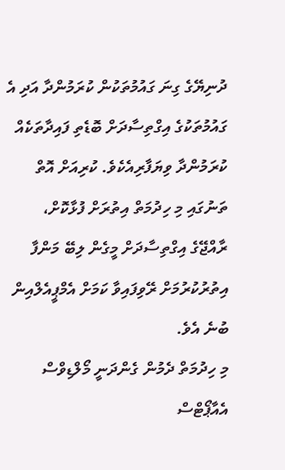ދުނިޔޭގެ ގިނަ ގައުމުތަކުން ކުރަމުންދާ އަދި އެ ގައުމުތަކުގެ އިގްތިސާދަށް ބޮޑެތި ފައިދާތަކެއް ކުރަމުންދާ ވިޔަފާރިއެކެވެ. ކުރިއަށް އޮތް ތަނުގައި މި ހިދުމަތް އިތުރަށް ފުޅާކޮށް، ރާއްޖޭގެ އިގްތިސާދަށް މީގެން ލިބޭ މަންފާ އިތުރުކުރުމަށް ރޭވިފައިވާ ކަމަށް އެމްޕީއެލްއިން ބުނެ އެވެ.
މި ހިދުމަތް ދެމުން ގެންދަނީ މޯލްޑިވްސް އެއާޕޯޓްސް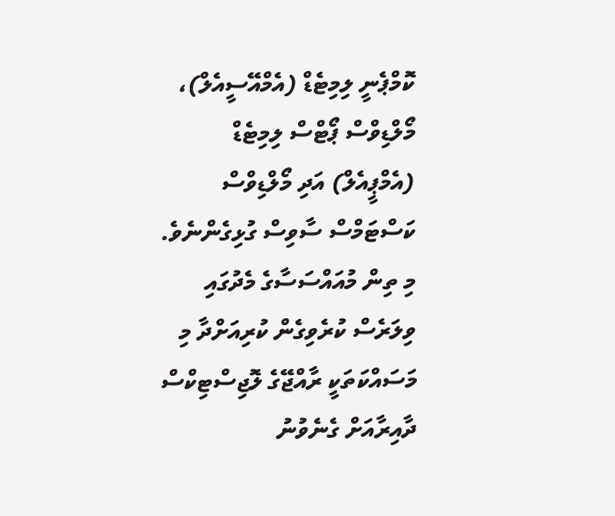ކޮމްޕެނީ ލިމިޓެޑް (އެމްއޭސީއެލް)، މޯލްޑިވްސް ޕޯޓްސް ލިމިޓެޑް (އެމްޕީއެލް) އަދި މޯލްޑިވްސް ކަސްޓަމްސް ސާވިސް ގުޅިގެންނެވެ. މި ތިން މުއައްސަސާގެ މެދުގައި ވިލަރެސް ކުރެވިގެން ކުރިއަށްދާ މި މަސައްކަތަކީ ރާއްޖޭގެ ލޮޖިސްޓިކްސް ދާއިރާއަށް ގެނެވުނު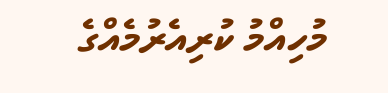މުހިއްމު ކުރިއެރުމެއްގެ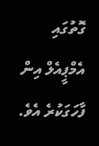ގޮތުގައި އެމްޕީއެލް އިން ފާހަގަކުރެ އެވެ.